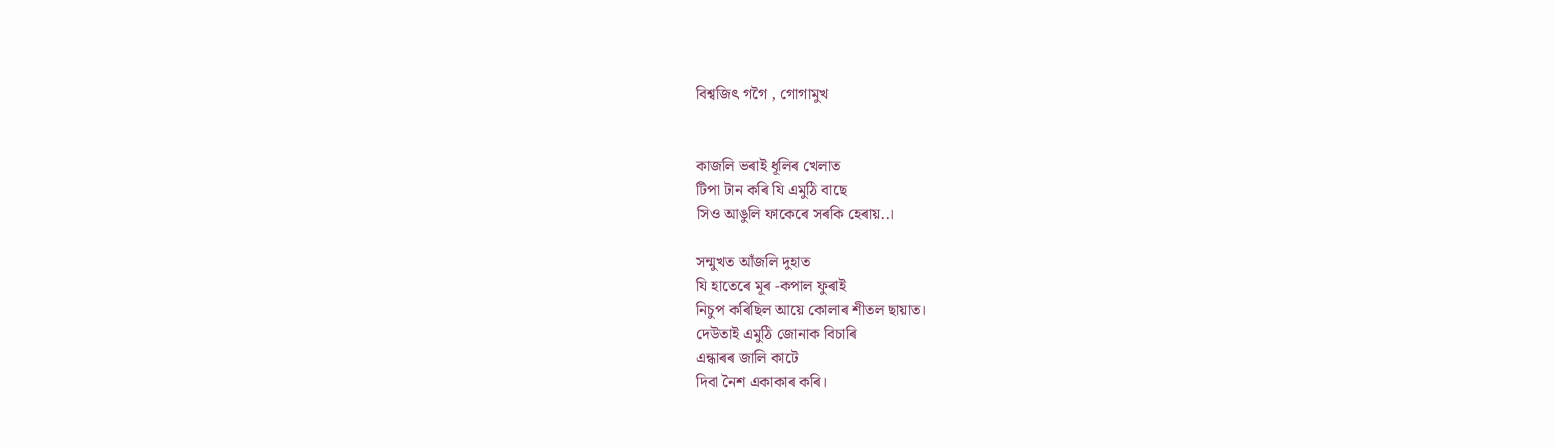বিশ্বজিৎ গগৈ , গোগামুখ


কাজলি ভৰাই ধূলিৰ খেলাত
টিপা টান কৰি যি এমুঠি বাছে
সিও আঙুলি ফাকেৰে সৰকি হেৰায়..।

সন্মুখত আঁজলি দুহাত
যি হাতেৰে মূৰ -কপাল ফুৰাই
নিচুপ কৰিছিল আয়ে কোলাৰ শীতল ছায়াত।
দেউতাই এমুঠি জোনাক বিচাৰি
এন্ধাৰৰ জালি কাটে
দিবা নৈশ একাকাৰ কৰি।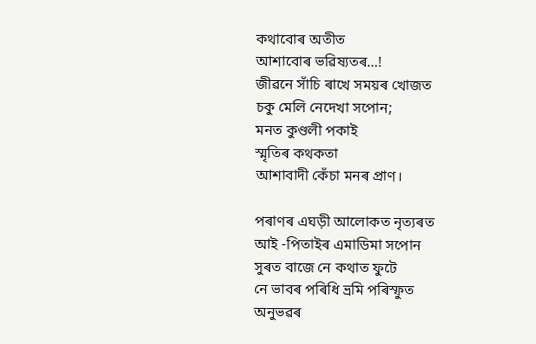কথাবোৰ অতীত
আশাবোৰ ভৱিষ্যতৰ…!
জীৱনে সাঁচি ৰাখে সময়ৰ খোজত
চকু মেলি নেদেখা সপোন;
মনত কুণ্ডলী পকাই
স্মৃতিৰ কথকতা
আশাবাদী কেঁচা মনৰ প্ৰাণ।

পৰাণৰ এঘড়ী আলোকত নৃত্যৰত
আই -পিতাইৰ এমাডিমা সপোন
সুৰত বাজে নে কথাত ফুটে
নে ভাবৰ পৰিধি ভ্ৰমি পৰিস্ফুত
অনুভৱৰ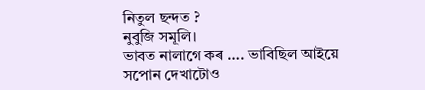নিতুল ছন্দত ?
নুবুজি সমূলি।
ভাবত নালাগে কৰ …. ভাবিছিল আইয়ে
সপোন দেখাটোও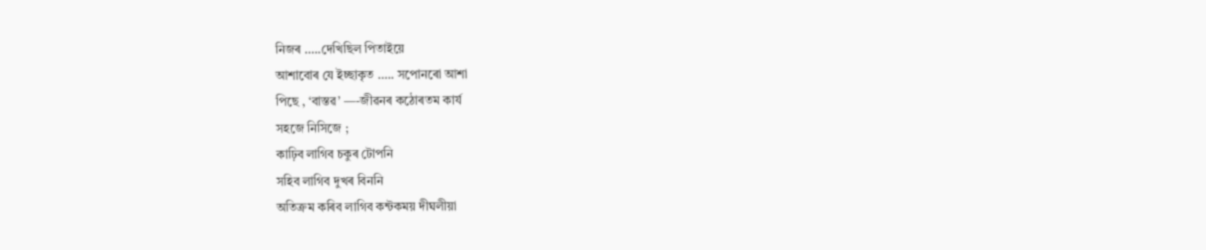নিজৰ …..দেখিছিল পিতাইয়ে
আশাবোৰ যে ইচ্ছাকৃত ….. সপোনৰো আশা
পিছে , ‘বাস্তৱ’ —-জীৱনৰ কঠোৰতম কাৰ্য
সহজে নিসিজে ;
কাঢ়িব লাগিব চকুৰ টোপনি
সহিব লাগিব দুখৰ বিননি
অতিক্ৰম কৰিব লাগিব কন্টকময় দীঘলীয়া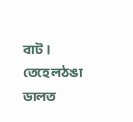বাট।
তেহে লঠঙা ডালত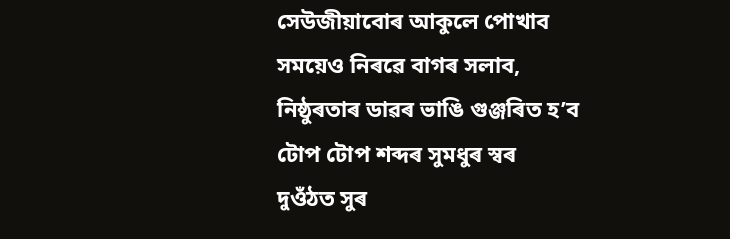সেউজীয়াবোৰ আকুলে পোখাব
সময়েও নিৰৱে বাগৰ সলাব,
নিষ্ঠুৰতাৰ ডাৱৰ ভাঙি গুঞ্জৰিত হ’ব
টোপ টোপ শব্দৰ সুমধুৰ স্বৰ
দুওঁঠত সুৰ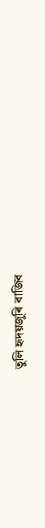তুলি হৃদয়জুৰি বাজিব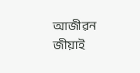আজীৱন
জীয়াই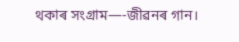থকাৰ সংগ্ৰাম—-জীৱনৰ গান।‌